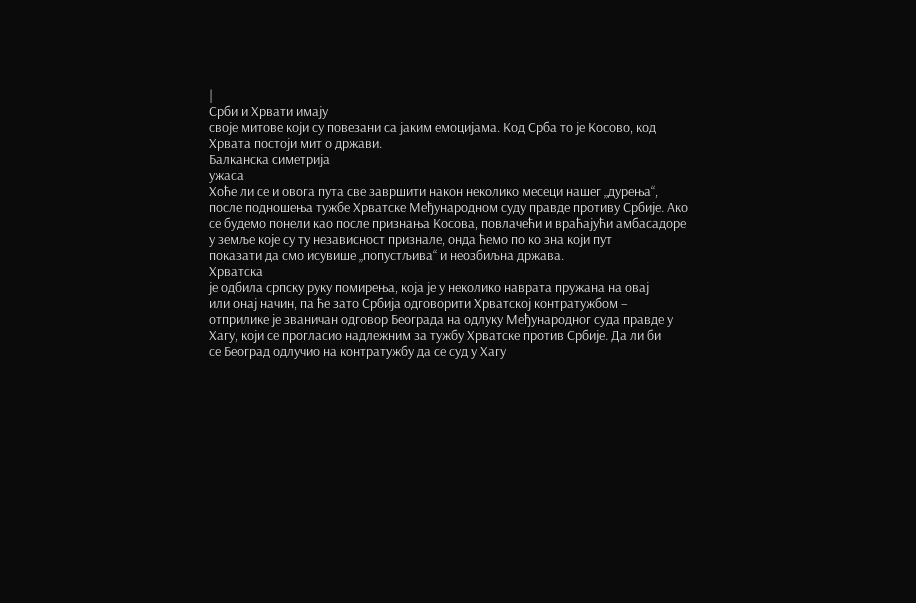|
Срби и Хрвати имају
своје митове који су повезани са јаким емоцијама. Код Срба то је Косово, код
Хрвата постоји мит о држави.
Балканска симетрија
ужаса
Хоће ли се и овога пута све завршити након неколико месеци нашег „дурења“,
после подношења тужбе Хрватске Међународном суду правде противу Србије. Ако
се будемо понели као после признања Косова, повлачећи и враћајући амбасадоре
у земље које су ту независност признале, онда ћемо по ко зна који пут
показати да смо исувише „попустљива“ и неозбиљна држава.
Хрватска
је одбила српску руку помирења, која је у неколико наврата пружана на овај
или онај начин, па ће зато Србија одговорити Хрватској контратужбом –
отприлике је званичан одговор Београда на одлуку Међународног суда правде у
Хагу, који се прогласио надлежним за тужбу Хрватске против Србије. Да ли би
се Београд одлучио на контратужбу да се суд у Хагу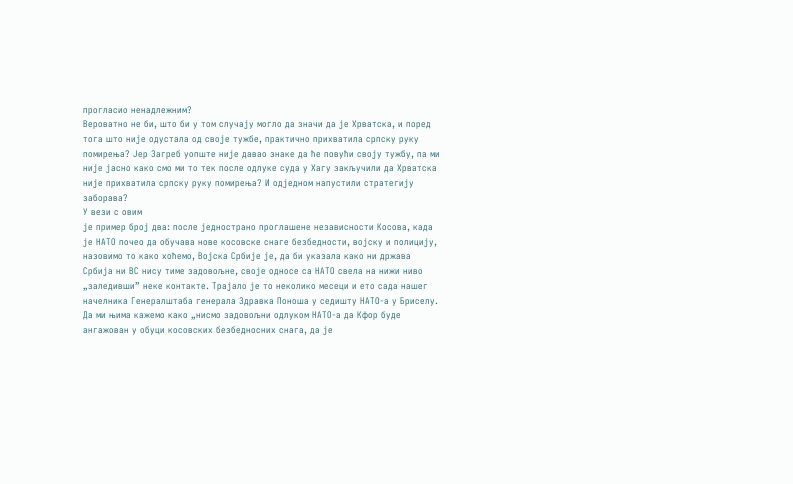прогласио ненадлежним?
Вероватно не би, што би у том случају могло да значи да је Хрватска, и поред
тога што није одустала од своје тужбе, практично прихватила српску руку
помирења? Јер Загреб уопште није давао знаке да ће повући своју тужбу, па ми
није јасно како смо ми то тек после одлуке суда у Хагу закључили да Хрватска
није прихватила српску руку помирења? И одједном напустили стратегију
заборава?
У вези с овим
је пример број два: после једнострано проглашене независности Косова, када
је НАТО почео да обучава нове косовске снаге безбедности, војску и полицију,
назовимо то како хоћемо, Војска Србије је, да би указала како ни држава
Србија ни ВС нису тиме задовољне, своје односе са НАТО свела на нижи ниво
„заледивши” неке контакте. Трајало је то неколико месеци и ето сада нашег
начелника Генералштаба генерала Здравка Поноша у седишту НАТО-а у Бриселу.
Да ми њима кажемо како „нисмо задовољни одлуком НАТО-а да Кфор буде
ангажован у обуци косовских безбедносних снага, да је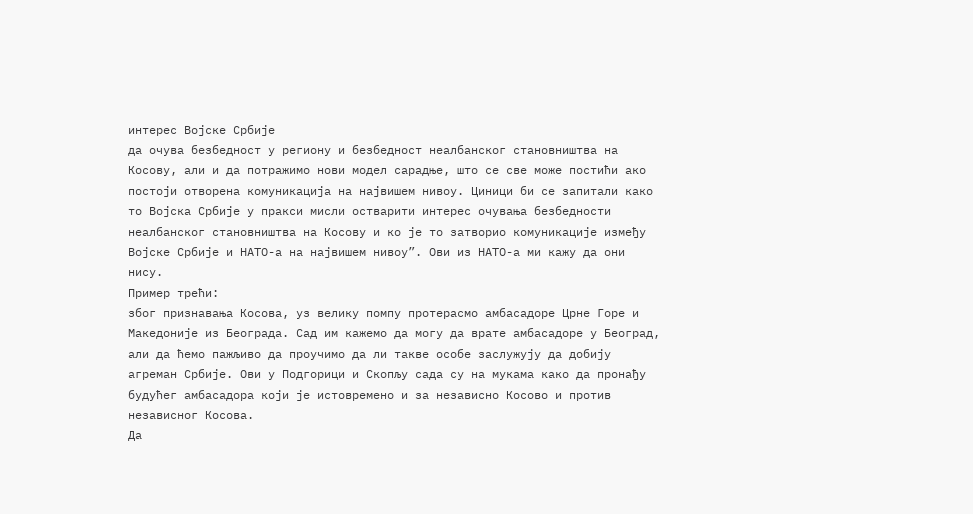интерес Војске Србије
да очува безбедност у региону и безбедност неалбанског становништва на
Косову, али и да потражимо нови модел сарадње, што се све може постићи ако
постоји отворена комуникација на највишем нивоу. Циници би се запитали како
то Војска Србије у пракси мисли остварити интерес очувања безбедности
неалбанског становништва на Косову и ко је то затворио комуникације између
Војске Србије и НАТО-а на највишем нивоу”. Ови из НАТО-а ми кажу да они
нису.
Пример трећи:
због признавања Косова, уз велику помпу протерасмо амбасадоре Црне Горе и
Македоније из Београда. Сад им кажемо да могу да врате амбасадоре у Београд,
али да ћемо пажљиво да проучимо да ли такве особе заслужују да добију
агреман Србије. Ови у Подгорици и Скопљу сада су на мукама како да пронађу
будућег амбасадора који је истовремено и за независно Косово и против
независног Косова.
Да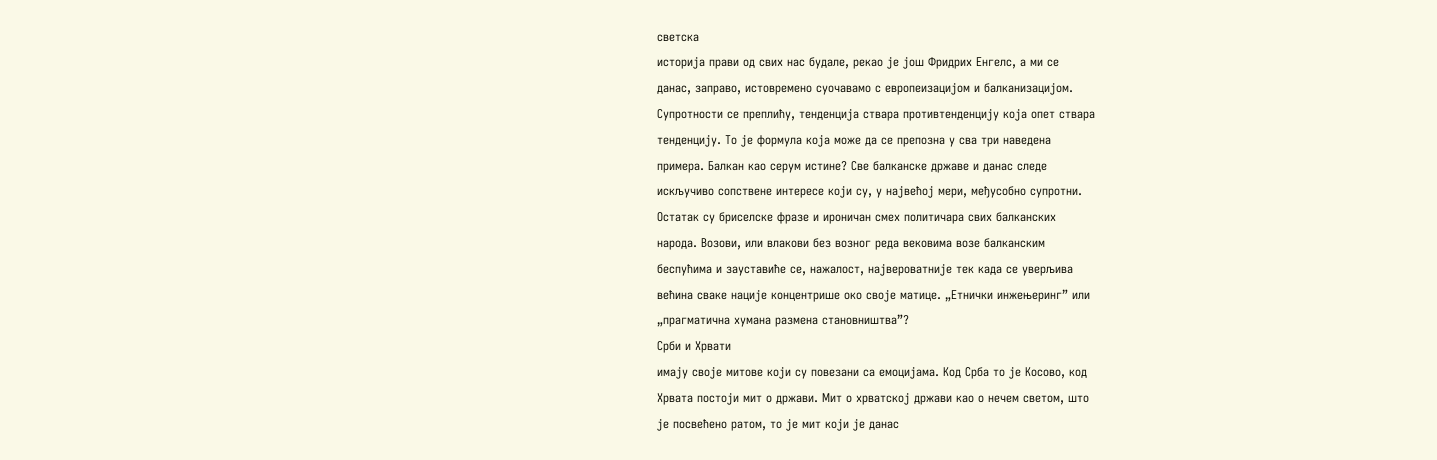светска
историја прави од свих нас будале, рекао је још Фридрих Енгелс, а ми се
данас, заправо, истовремено суочавамо с европеизацијом и балканизацијом.
Супротности се преплићу, тенденција ствара противтенденцију која опет ствара
тенденцију. То је формула која може да се препозна у сва три наведена
примера. Балкан као серум истине? Све балканске државе и данас следе
искључиво сопствене интересе који су, у највећој мери, међусобно супротни.
Остатак су бриселске фразе и ироничан смех политичара свих балканских
народа. Возови, или влакови без возног реда вековима возе балканским
беспућима и зауставиће се, нажалост, највероватније тек када се уверљива
већина сваке нације концентрише око своје матице. „Етнички инжењеринг” или
„прагматична хумана размена становништва”?
Срби и Хрвати
имају своје митове који су повезани са емоцијама. Код Срба то је Косово, код
Хрвата постоји мит о држави. Мит о хрватској држави као о нечем светом, што
је посвећено ратом, то је мит који је данас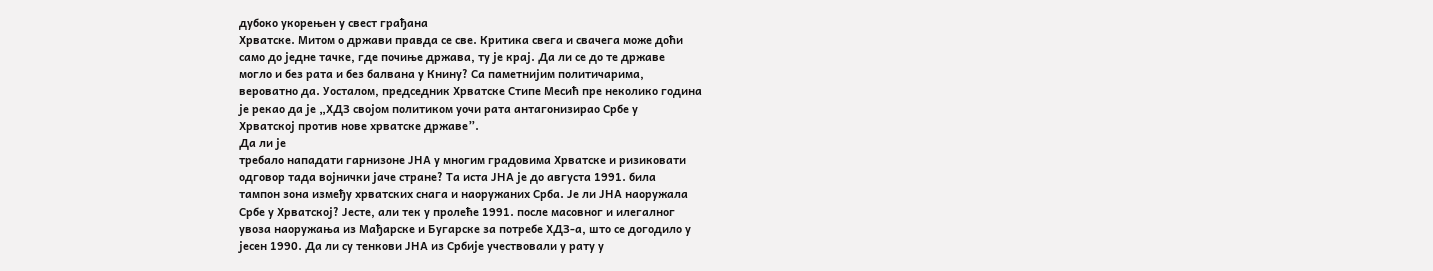дубоко укорењен у свест грађана
Хрватске. Митом о држави правда се све. Критика свега и свачега може доћи
само до једне тачке, где почиње држава, ту је крај. Да ли се до те државе
могло и без рата и без балвана у Книну? Са паметнијим политичарима,
вероватно да. Уосталом, председник Хрватске Стипе Месић пре неколико година
је рекао да је „ХДЗ својом политиком уочи рата антагонизирао Србе у
Хрватској против нове хрватске државе”.
Да ли је
требало нападати гарнизоне ЈНА у многим градовима Хрватске и ризиковати
одговор тада војнички јаче стране? Та иста ЈНА је до августа 1991. била
тампон зона између хрватских снага и наоружаних Срба. Је ли ЈНА наоружала
Србе у Хрватској? Јесте, али тек у пролеће 1991. после масовног и илегалног
увоза наоружања из Мађарске и Бугарске за потребе ХДЗ-а, што се догодило у
јесен 1990. Да ли су тенкови ЈНА из Србије учествовали у рату у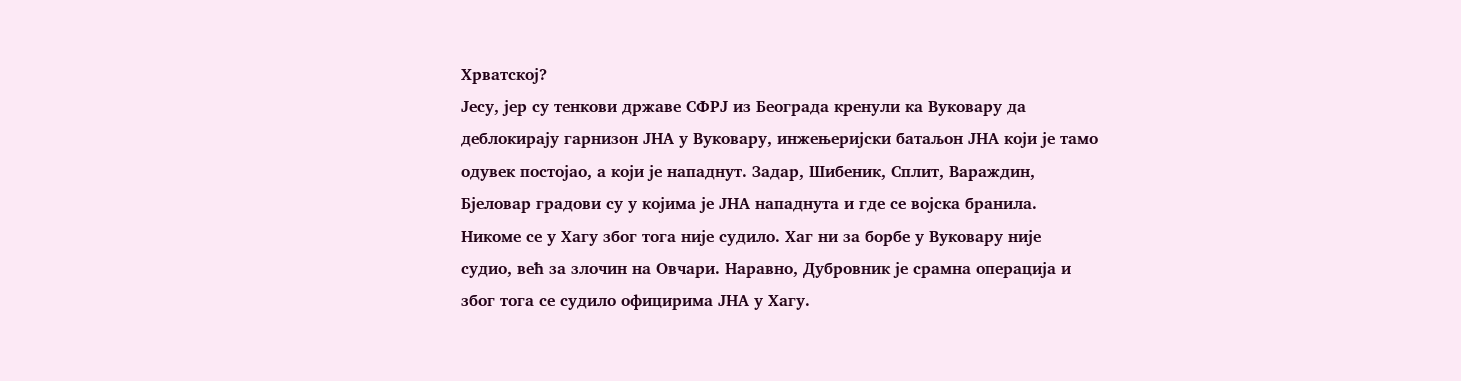Хрватској?
Јесу, јер су тенкови државе СФРЈ из Београда кренули ка Вуковару да
деблокирају гарнизон ЈНА у Вуковару, инжењеријски батаљон ЈНА који је тамо
одувек постојао, а који је нападнут. Задар, Шибеник, Сплит, Вараждин,
Бјеловар градови су у којима је ЈНА нападнута и где се војска бранила.
Никоме се у Хагу због тога није судило. Хаг ни за борбе у Вуковару није
судио, већ за злочин на Овчари. Наравно, Дубровник је срамна операција и
због тога се судило официрима ЈНА у Хагу.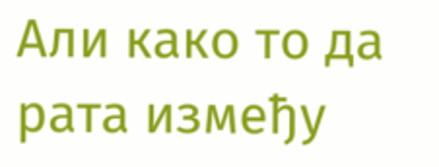Али како то да рата између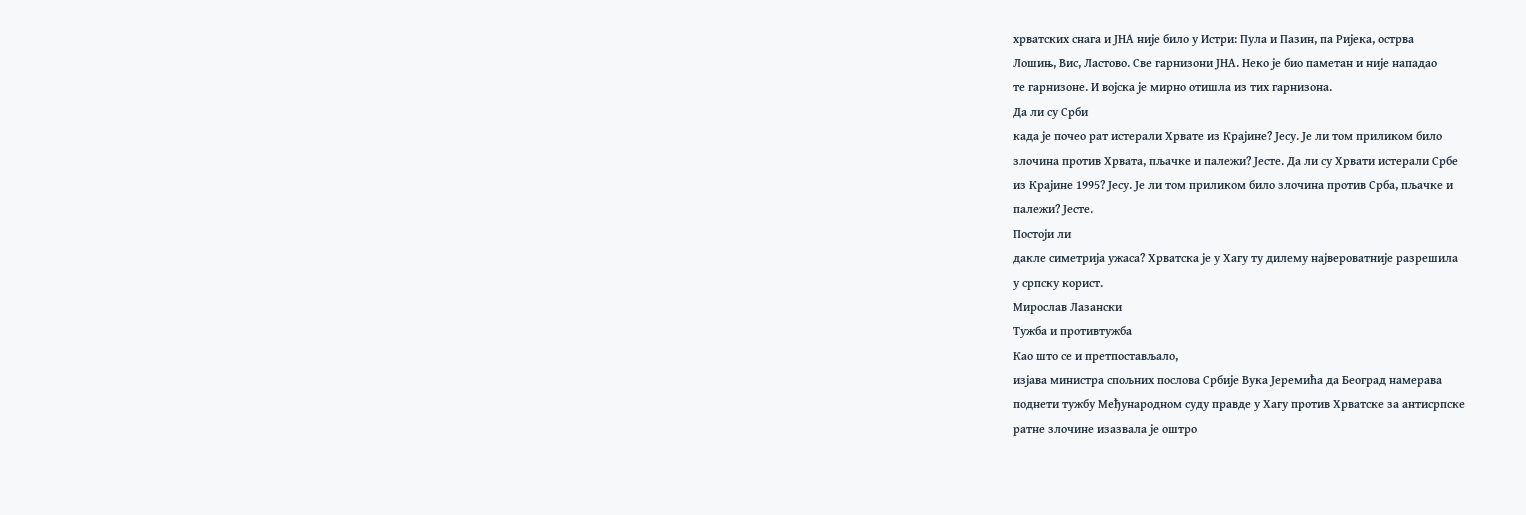хрватских снага и ЈНА није било у Истри: Пула и Пазин, па Ријека, острва
Лошињ, Вис, Ластово. Све гарнизони ЈНА. Неко је био паметан и није нападао
те гарнизоне. И војска је мирно отишла из тих гарнизона.
Да ли су Срби
када је почео рат истерали Хрвате из Крајине? Јесу. Је ли том приликом било
злочина против Хрвата, пљачке и палежи? Јесте. Да ли су Хрвати истерали Србе
из Крајине 1995? Јесу. Је ли том приликом било злочина против Срба, пљачке и
палежи? Јесте.
Постоји ли
дакле симетрија ужаса? Хрватска је у Хагу ту дилему највероватније разрешила
у српску корист.
Мирослав Лазански
Тужба и противтужба
Као што се и претпостављало,
изјава министра спољних послова Србије Вука Јеремића да Београд намерава
поднети тужбу Међународном суду правде у Хагу против Хрватске за антисрпске
ратне злочине изазвала је оштро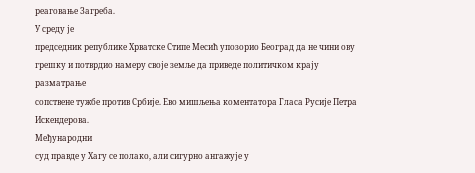реаговање Загреба.
У среду је
председник републике Хрватске Стипе Месић упозорио Београд да не чини ову
грешку и потврдио намеру своје земље да приведе политичком крају разматрање
сопствене тужбе против Србије. Ево мишљења коментатора Гласа Русије Петра
Искендерова.
Међународни
суд правде у Хагу се полако, али сигурно ангажује у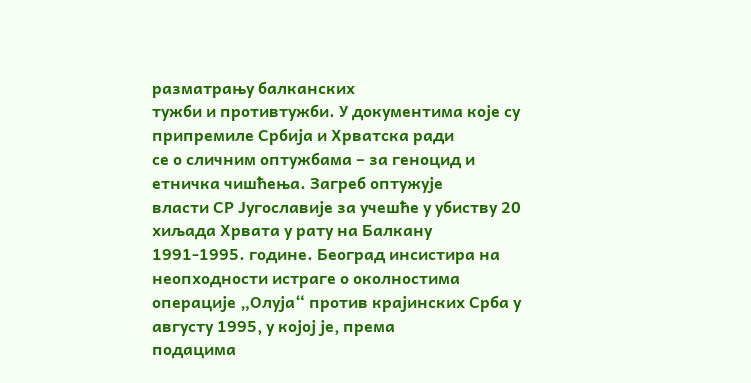разматрању балканских
тужби и противтужби. У документима које су припремиле Србија и Хрватска ради
се о сличним оптужбама – за геноцид и етничка чишћења. Загреб оптужује
власти СР Југославије за учешће у убиству 20 хиљада Хрвата у рату на Балкану
1991-1995. године. Београд инсистира на неопходности истраге о околностима
операције „Олуја“ против крајинских Срба у августу 1995, у којој је, према
подацима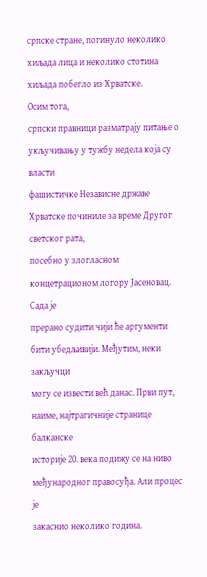српске стране, погинуло неколико хиљада лица и неколико стотина
хиљада побегло из Хрватске.
Осим тога,
српски правници разматрају питање о укључивању у тужбу недела која су власти
фашистичке Независне државе Хрватске починиле за време Другог светског рата,
посебно у злогласном концетрационом логору Јасеновац.
Сада је
прерано судити чији ће аргументи бити убедљивији. Међутим, неки закључци
могу се извести већ данас. Први пут, наиме, најтрагичније странице балканске
историје 20. века подижу се на ниво међународног правосуђа. Али процес је
закаснио неколико година.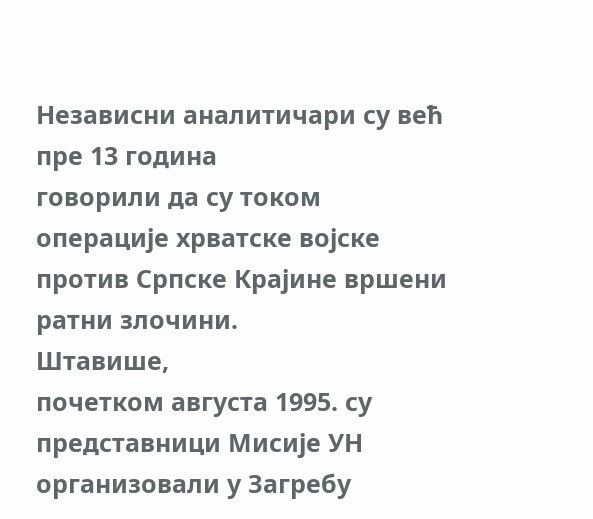Независни аналитичари су већ пре 13 година
говорили да су током операције хрватске војске против Српске Крајине вршени
ратни злочини.
Штавише,
почетком августа 1995. су представници Мисије УН организовали у Загребу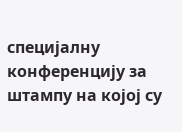специјалну конференцију за штампу на којој су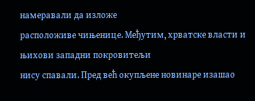намеравали да изложе
расположиве чињенице. Међутим, хрватске власти и њихови западни покровитељи
нису спавали. Пред већ окупљене новинаре изашао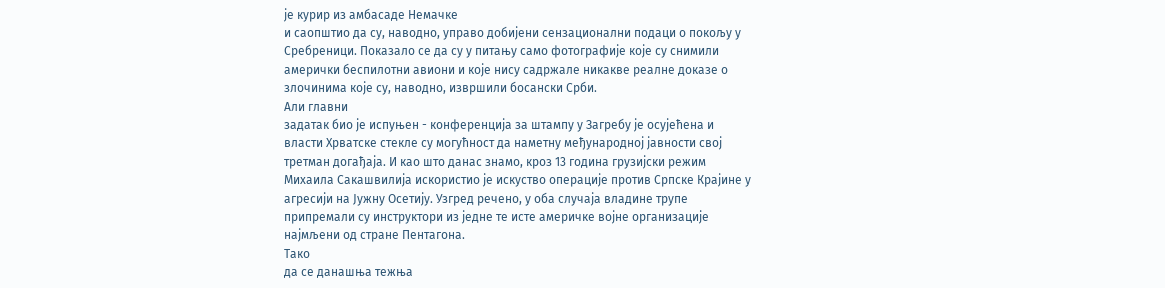је курир из амбасаде Немачке
и саопштио да су, наводно, управо добијени сензационални подаци о покољу у
Сребреници. Показало се да су у питању само фотографије које су снимили
амерички беспилотни авиони и које нису садржале никакве реалне доказе о
злочинима које су, наводно, извршили босански Срби.
Али главни
задатак био је испуњен - конференција за штампу у Загребу је осујећена и
власти Хрватске стекле су могућност да наметну међународној јавности свој
третман догађаја. И као што данас знамо, кроз 13 година грузијски режим
Михаила Сакашвилија искористио је искуство операције против Српске Крајине у
агресији на Јужну Осетију. Узгред речено, у оба случаја владине трупе
припремали су инструктори из једне те исте америчке војне организације
најмљени од стране Пентагона.
Тако
да се данашња тежња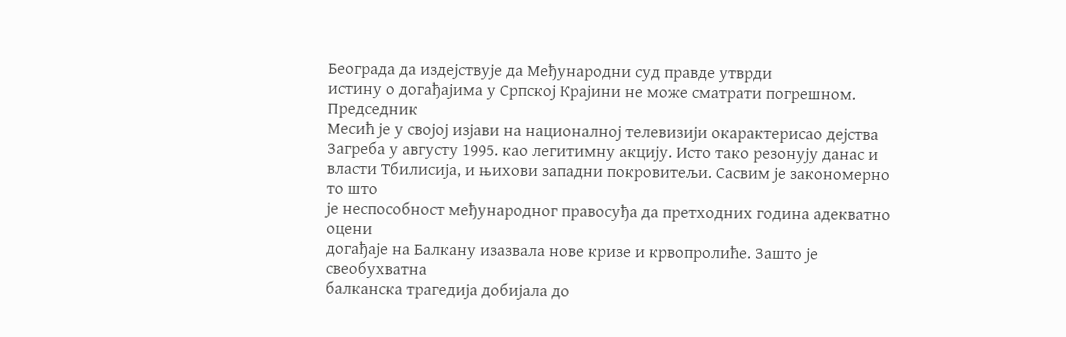Београда да издејствује да Међународни суд правде утврди
истину о догађајима у Српској Крајини не може сматрати погрешном. Председник
Месић је у својој изјави на националној телевизији окарактерисао дејства
Загреба у августу 1995. као легитимну акцију. Исто тако резонују данас и
власти Тбилисија, и њихови западни покровитељи. Сасвим је закономерно то што
је неспособност међународног правосуђа да претходних година адекватно оцени
догађаје на Балкану изазвала нове кризе и крвопролиће. Зашто је свеобухватна
балканска трагедија добијала до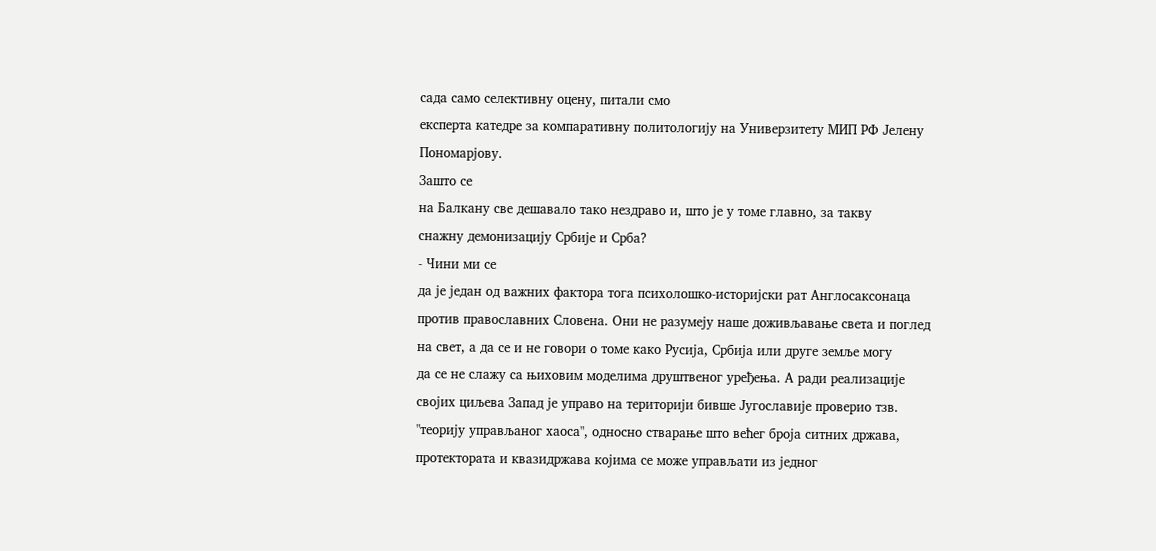сада само селективну оцену, питали смо
експерта катедре за компаративну политологију на Универзитету МИП РФ Јелену
Пономарјову.
Зашто се
на Балкану све дешавало тако нездраво и, што је у томе главно, за такву
снажну демонизацију Србије и Срба?
- Чини ми се
да је један од важних фактора тога психолошко-историјски рат Англосаксонаца
против православних Словена. Они не разумеју наше доживљавање света и поглед
на свет, а да се и не говори о томе како Русија, Србија или друге земље могу
да се не слажу са њиховим моделима друштвеног уређења. А ради реализације
својих циљева Запад је управо на територији бивше Југославије проверио тзв.
"теорију управљаног хаоса", односно стварање што већег броја ситних држава,
протектората и квазидржава којима се може управљати из једног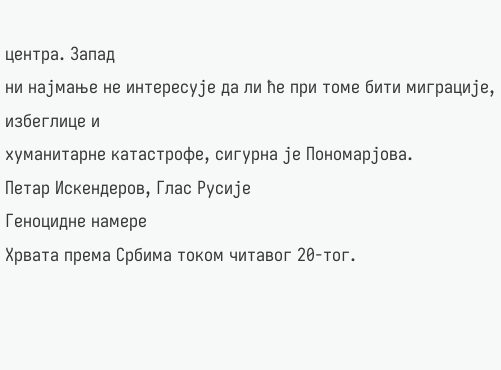центра. Запад
ни најмање не интересује да ли ће при томе бити миграције, избеглице и
хуманитарне катастрофе, сигурна је Пономарјова.
Петар Искендеров, Глас Русије
Геноцидне намере
Хрвата према Србима током читавог 20-тог.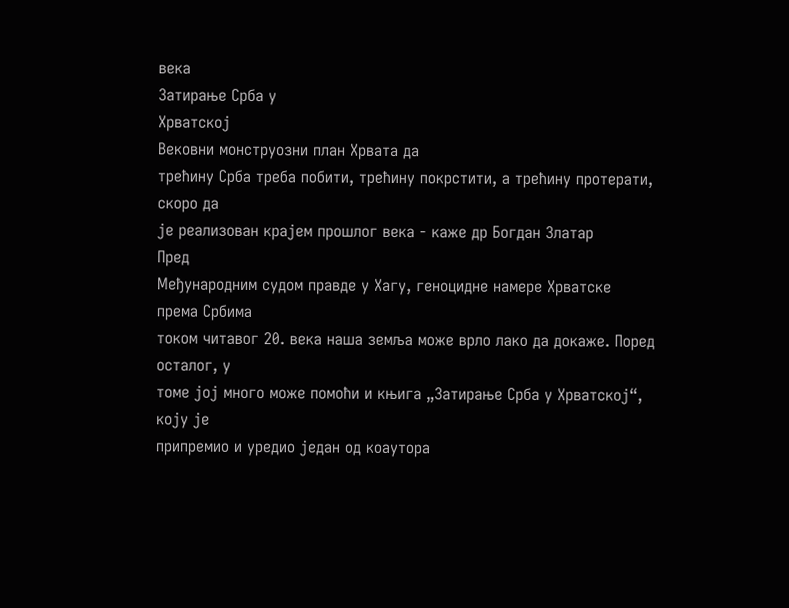века
Затирање Срба у
Хрватској
Вековни монструозни план Хрвата да
трећину Срба треба побити, трећину покрстити, а трећину протерати, скоро да
је реализован крајем прошлог века - каже др Богдан Златар
Пред
Међународним судом правде у Хагу, геноцидне намере Хрватске према Србима
током читавог 20. века наша земља може врло лако да докаже. Поред осталог, у
томе јој много може помоћи и књига „Затирање Срба у Хрватској“, коју је
припремио и уредио један од коаутора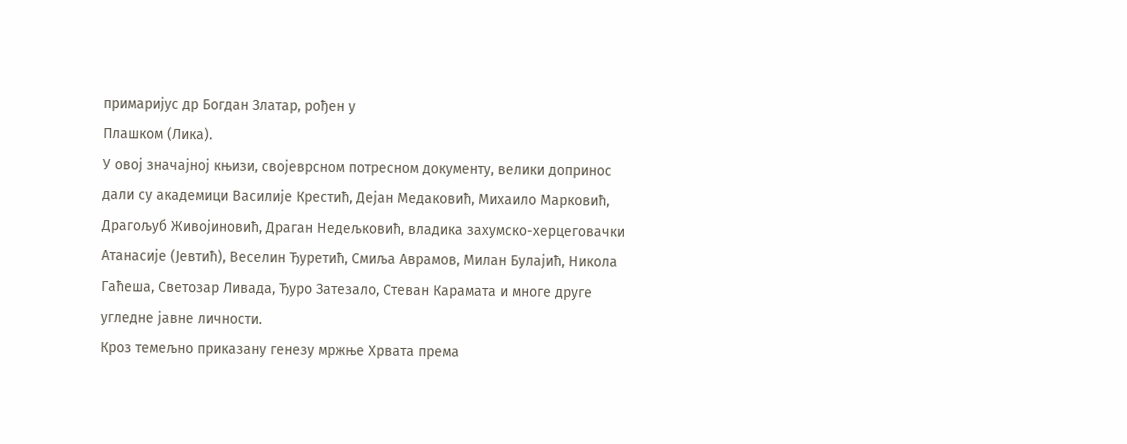примаријус др Богдан Златар, рођен у
Плашком (Лика).
У овој значајној књизи, својеврсном потресном документу, велики допринос
дали су академици Василије Крестић, Дејан Медаковић, Михаило Марковић,
Драгољуб Живојиновић, Драган Недељковић, владика захумско-херцеговачки
Атанасије (Јевтић), Веселин Ђуретић, Смиља Аврамов, Милан Булајић, Никола
Гаћеша, Светозар Ливада, Ђуро Затезало, Стеван Карамата и многе друге
угледне јавне личности.
Кроз темељно приказану генезу мржње Хрвата према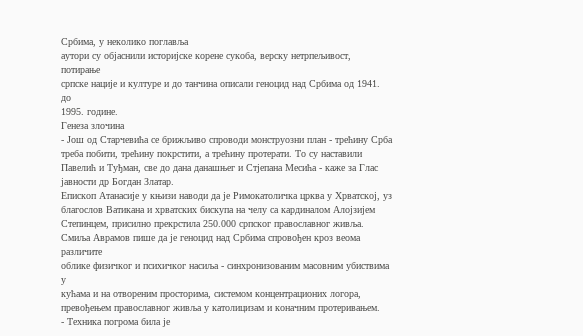Србима, у неколико поглавља
аутори су објаснили историјске корене сукоба, верску нетрпељивост, потирање
српске нације и културе и до танчина описали геноцид над Србима од 1941. до
1995. године.
Генеза злочина
- Још од Старчевића се брижљиво спроводи монструозни план - трећину Срба
треба побити, трећину покрстити, а трећину протерати. То су наставили
Павелић и Туђман, све до дана данашњег и Стјепана Месића - каже за Глас
јавности др Богдан Златар.
Епископ Атанасије у књизи наводи да је Римокатоличка црква у Хрватској, уз
благослов Ватикана и хрватских бискупа на челу са кардиналом Алојзијем
Степинцем, присилно прекрстила 250.000 српског православног живља.
Смиља Аврамов пише да је геноцид над Србима спровођен кроз веома различите
облике физичког и психичког насиља - синхронизованим масовним убиствима у
кућама и на отвореним просторима, системом концентрационих логора,
превођењем православног живља у католицизам и коначним протеривањем.
- Техника погрома била је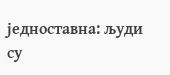једноставна: људи су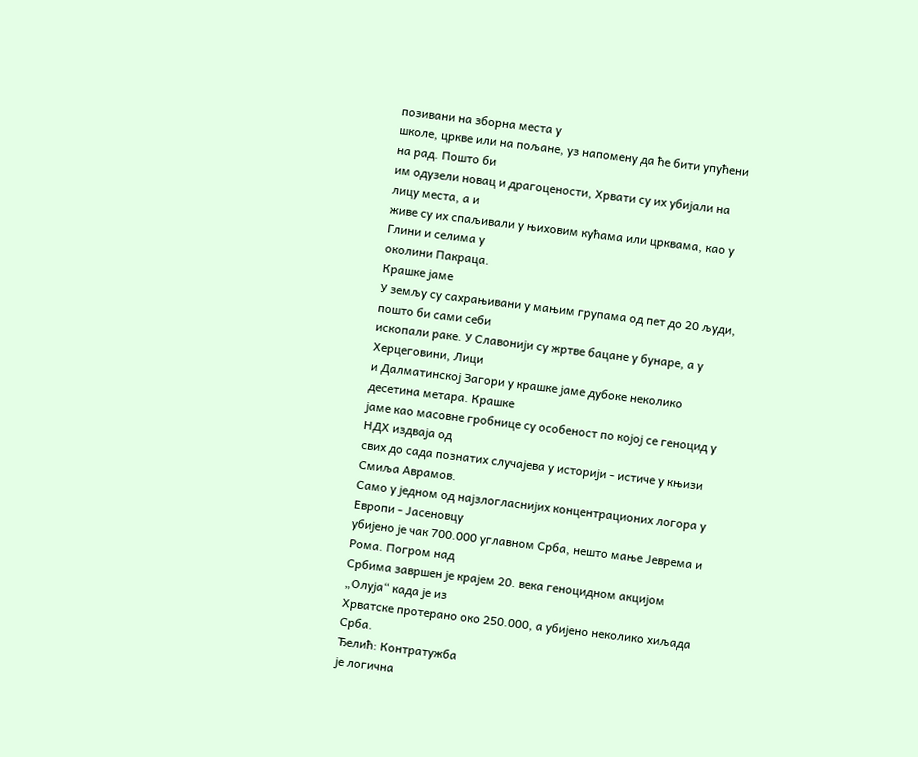позивани на зборна места у
школе, цркве или на пољане, уз напомену да ће бити упућени на рад. Пошто би
им одузели новац и драгоцености, Хрвати су их убијали на лицу места, а и
живе су их спаљивали у њиховим кућама или црквама, као у Глини и селима у
околини Пакраца.
Крашке јаме
У земљу су сахрањивани у мањим групама од пет до 20 људи, пошто би сами себи
ископали раке. У Славонији су жртве бацане у бунаре, а у Херцеговини, Лици
и Далматинској Загори у крашке јаме дубоке неколико десетина метара. Крашке
јаме као масовне гробнице су особеност по којој се геноцид у НДХ издваја од
свих до сада познатих случајева у историји - истиче у књизи Смиља Аврамов.
Само у једном од најзлогласнијих концентрационих логора у Европи - Јасеновцу
убијено је чак 700.000 углавном Срба, нешто мање Јеврема и Рома. Погром над
Србима завршен је крајем 20. века геноцидном акцијом „Олуја“ када је из
Хрватске протерано око 250.000, а убијено неколико хиљада Срба.
Ђелић: Контратужба
је логична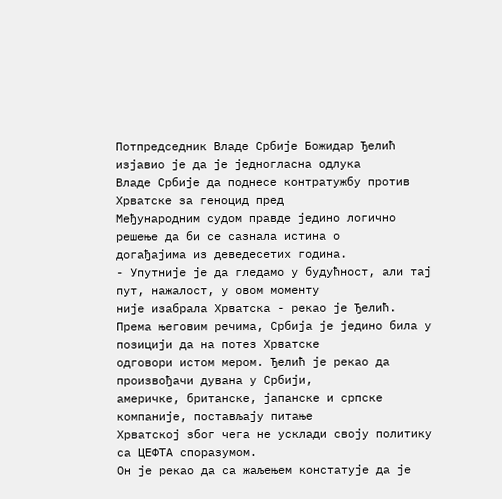Потпредседник Владе Србије Божидар Ђелић изјавио је да је једногласна одлука
Владе Србије да поднесе контратужбу против Хрватске за геноцид пред
Међународним судом правде једино логично решење да би се сазнала истина о
догађајима из деведесетих година.
- Упутније је да гледамо у будућност, али тај пут, нажалост, у овом моменту
није изабрала Хрватска - рекао је Ђелић.
Према његовим речима, Србија је једино била у позицији да на потез Хрватске
одговори истом мером. Ђелић је рекао да произвођачи дувана у Србији,
америчке, британске, јапанске и српске компаније, постављају питање
Хрватској због чега не усклади своју политику са ЦЕФТА споразумом.
Он је рекао да са жаљењем констатује да је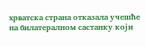хрватска страна отказала учешће
на билатералном састанку који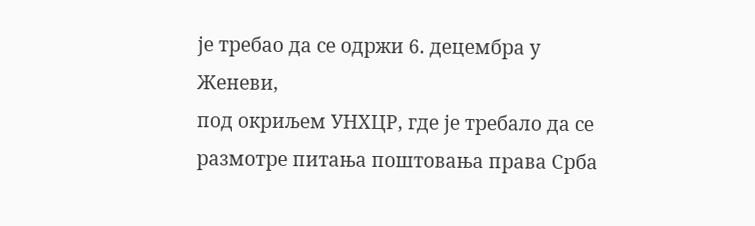је требао да се одржи 6. децембра у Женеви,
под окриљем УНХЦР, где је требало да се размотре питања поштовања права Срба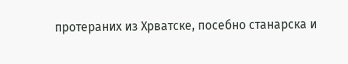протераних из Хрватске, посебно станарска и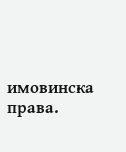имовинска права.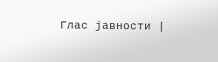Глас јавности |